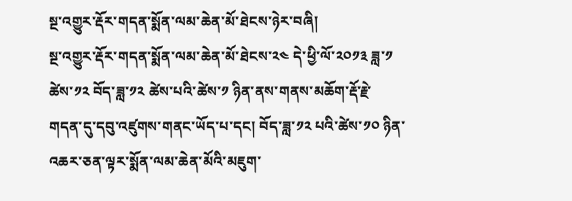སྔ་འགྱུར་རྡོར་གདན་སྨོན་ལམ་ཆེན་མོ་ཐེངས་ཉེར་བཞི།
སྔ་འགྱུར་རྡོར་གདན་སྨོན་ལམ་ཆེན་མོ་ཐེངས་༢༤ དེ་ཕྱི་ལོ་༢༠༡༣ ཟླ་༡ ཚེས་༡༢ བོད་ཟླ་༡༢ ཚེས་པའི་ཚེས་༡ ཉིན་ནས་གནས་མཆོག་རྡོ་རྗེ་གདན་དུ་དབུ་འཛུགས་གནང་ཡོད་པ་དང། བོད་ཟླ་༡༢ པའི་ཚེས་༡༠ ཉིན་འཆར་ཅན་ལྟར་སྨོན་ལམ་ཆེན་མོའི་མཇུག་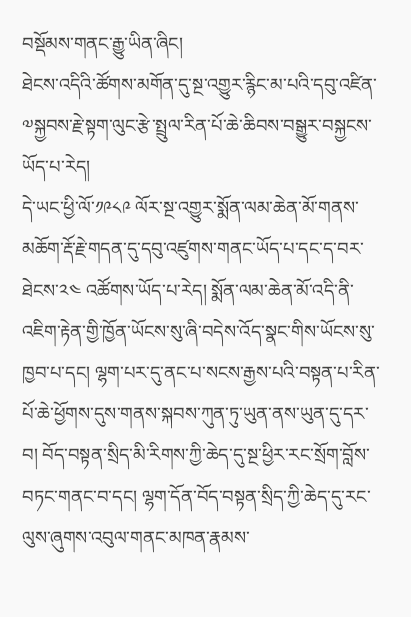བསྡོམས་གནང་རྒྱུ་ཡིན་ཞིང།
ཐེངས་འདིའི་ཚོགས་མགོན་དུ་སྔ་འགྱུར་རྙིང་མ་པའི་དབུ་འཛིན་༧སྐྱབས་རྗེ་སྟག་ལུང་རྩེ་སྤྲུལ་རིན་པོ་ཆེ་ཆིབས་བསྒྱུར་བསྐྱངས་ཡོད་པ་རེད།
དེ་ཡང་ཕྱི་ལོ་༡༩༨༩ ལོར་སྔ་འགྱུར་སྨོན་ལམ་ཆེན་མོ་གནས་མཆོག་རྡོ་རྗེ་གདན་དུ་དབུ་འཛུགས་གནང་ཡོད་པ་དང་ད་བར་ཐེངས་༢༤ འཚོགས་ཡོད་པ་རེད། སྨོན་ལམ་ཆེན་མོ་འདི་ནི་འཇིག་རྟེན་གྱི་ཁྱོན་ཡོངས་སུ་ཞི་བདེས་འོད་སྣང་གིས་ཡོངས་སུ་ཁྱབ་པ་དང། ལྷག་པར་དུ་ནང་པ་སངས་རྒྱས་པའི་བསྟན་པ་རིན་པོ་ཆེ་ཕྱོགས་དུས་གནས་སྐབས་ཀུན་ཏུ་ཡུན་ནས་ཡུན་དུ་དར་བ། བོད་བསྟན་སྲིད་མི་རིགས་ཀྱི་ཆེད་དུ་སྔ་ཕྱིར་རང་སྲོག་བློས་བཏང་གནང་བ་དང། ལྷག་དོན་བོད་བསྟན་སྲིད་ཀྱི་ཆེད་དུ་རང་ལུས་ཞུགས་འབུལ་གནང་མཁན་རྣམས་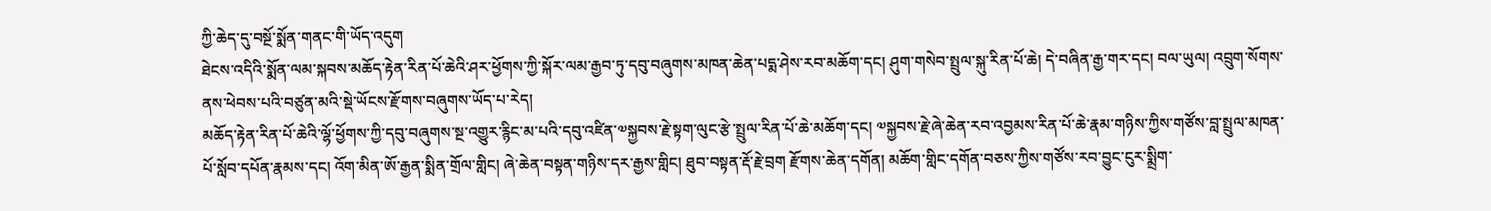ཀྱི་ཆེད་དུ་བསྔོ་སྨོན་གནང་གི་ཡོད་འདུག
ཐེངས་འདིའི་སྨོན་ལམ་སྐབས་མཆོད་རྟེན་རིན་པོ་ཆེའི་ཤར་ཕྱོགས་ཀྱི་སྐོར་ལམ་རྒྱབ་ཏུ་དབུ་བཞུགས་མཁན་ཆེན་པདྨ་ཤེས་རབ་མཆོག་དང། ཤུག་གསེབ་སྤྲུལ་སྐུ་རིན་པོ་ཆེ། དེ་བཞིན་རྒྱ་གར་དང། བལ་ཡུལ། འབྲུག་སོགས་ནས་ཕེབས་པའི་བཙུན་མའི་སྡེ་ཡོངས་རྫོགས་བཞུགས་ཡོད་པ་རེད།
མཆོད་རྟེན་རིན་པོ་ཆེའི་ལྷོ་ཕྱོགས་ཀྱི་དབུ་བཞུགས་སྔ་འགྱུར་རྙིང་མ་པའི་དབུ་འཛིན་༧སྐྱབས་རྗེ་སྟག་ལུང་རྩེ་སྤྲུལ་རིན་པོ་ཆེ་མཆོག་དང། ༧སྐྱབས་རྗེ་ཞེ་ཆེན་རབ་འབྱམས་རིན་པོ་ཆེ་རྣམ་གཉིས་ཀྱིས་གཙོས་བླ་སྤྲུལ་མཁན་པོ་སློབ་དཔོན་རྣམས་དང། འོག་མིན་ཨོ་རྒྱན་སྨིན་གྲོལ་གླིང། ཞེ་ཆེན་བསྟན་གཉིས་དར་རྒྱས་གླིང། ཐུབ་བསྟན་རྡོ་རྗེ་བྲག རྫོགས་ཆེན་དགོན། མཆོག་གླིང་དགོན་བཅས་ཀྱིས་གཙོས་རབ་བྱུང་ངུར་སྨྲིག་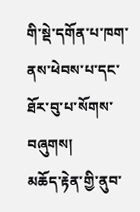གི་སྡེ་དགོན་པ་ཁག་ནས་ཕེབས་པ་དང་ཐོར་བུ་པ་སོགས་བཞུགས།
མཆོད་རྟེན་གྱི་ནུབ་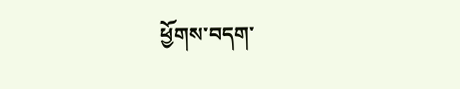ཕྱོགས་བདག་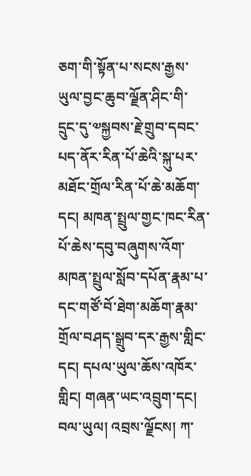ཅག་གི་སྟོན་པ་སངས་རྒྱས་ཡུལ་བྱང་ཆུབ་ལྗོན་ཤིང་གི་དྲུང་དུ་༧སྐྱབས་རྗེ་གྲུབ་དབང་པད་ནོར་རིན་པོ་ཆེའི་སྐུ་པར་མཐོང་གྲོལ་རིན་པོ་ཆེ་མཆོག་དང། མཁན་སྤྲུལ་གྱང་ཁང་རིན་པོ་ཆེས་དབུ་བཞུགས་འོག་ མཁན་སྤྲུལ་སློབ་དཔོན་རྣམ་པ་དང་གཙོ་བོ་ཐེག་མཆོག་རྣམ་གྲོལ་བཤད་སྒྲུབ་དར་རྒྱས་གླིང་དང། དཔལ་ཡུལ་ཆོས་འཁོར་གླིང། གཞན་ཡང་འབྲུག་དང། བལ་ཡུལ། འབྲས་ལྗོངས། ཀ་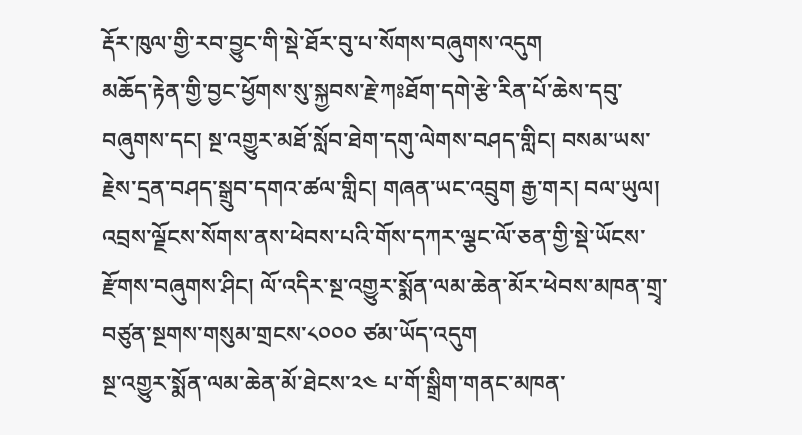རྡོར་ཁུལ་གྱི་རབ་བྱུང་གི་སྡེ་ཐོར་བུ་པ་སོགས་བཞུགས་འདུག
མཆོད་རྟེན་གྱི་བྱང་ཕྱོགས་སུ་སྐྱབས་རྗེ་ཀཿཐོག་དགེ་རྩེ་རིན་པོ་ཆེས་དབུ་བཞུགས་དང། སྔ་འགྱུར་མཐོ་སློབ་ཐེག་དགུ་ལེགས་བཤད་གླིང། བསམ་ཡས་རྗེས་དྲན་བཤད་སྒྲུབ་དགའ་ཚལ་གླིང། གཞན་ཡང་འབྲུག རྒྱ་གར། བལ་ཡུལ། འབྲས་ལྗོངས་སོགས་ནས་ཕེབས་པའི་གོས་དཀར་ལྕང་ལོ་ཅན་གྱི་སྡེ་ཡོངས་རྫོགས་བཞུགས་ཤིང། ལོ་འདིར་སྔ་འགྱུར་སྨོན་ལམ་ཆེན་མོར་ཕེབས་མཁན་གྲྭ་བཙུན་སྔགས་གསུམ་གྲངས་༨༠༠༠ ཙམ་ཡོད་འདུག
སྔ་འགྱུར་སྨོན་ལམ་ཆེན་མོ་ཐེངས་༢༤ པ་གོ་སྒྲིག་གནང་མཁན་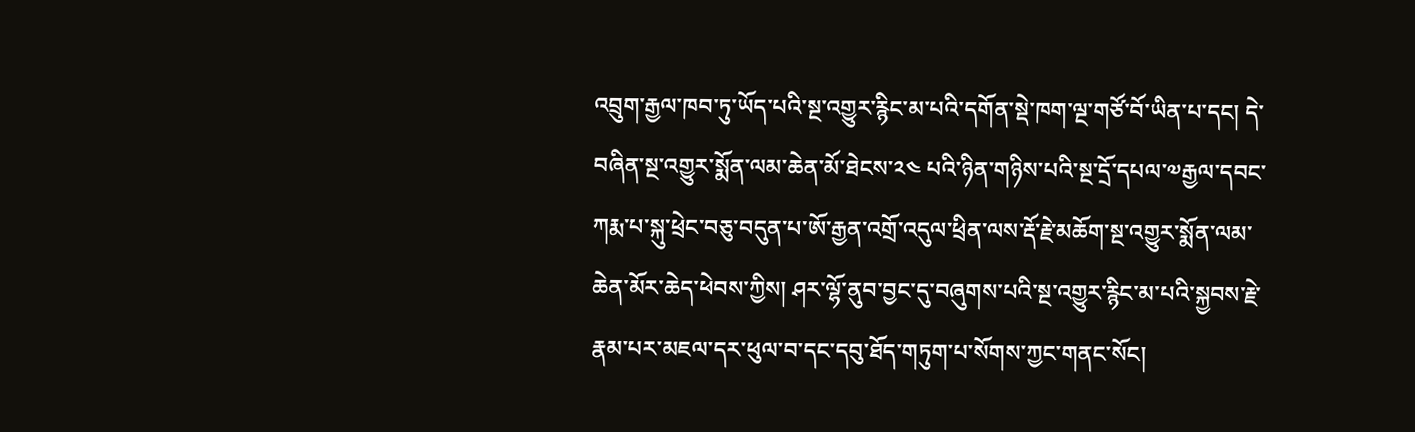འབྲུག་རྒྱལ་ཁབ་ཏུ་ཡོད་པའི་སྔ་འགྱུར་རྙིང་མ་པའི་དགོན་སྡེ་ཁག་ལྔ་གཙོ་བོ་ཡིན་པ་དང། དེ་བཞིན་སྔ་འགྱུར་སྨོན་ལམ་ཆེན་མོ་ཐེངས་༢༤ པའི་ཉིན་གཉིས་པའི་སྔ་དྲོ་དཔལ་༧རྒྱལ་དབང་ཀརྨ་པ་སྐུ་ཕྲེང་བཅུ་བདུན་པ་ཨོ་རྒྱན་འགྲོ་འདུལ་ཕྲིན་ལས་རྡོ་རྗེ་མཆོག་སྔ་འགྱུར་སྨོན་ལམ་ཆེན་མོར་ཆེད་ཕེབས་ཀྱིས། ཤར་ལྷོ་ནུབ་བྱང་དུ་བཞུགས་པའི་སྔ་འགྱུར་རྙིང་མ་པའི་སྐྱབས་རྗེ་རྣམ་པར་མཇལ་དར་ཕུལ་བ་དང་དབུ་ཐོད་གཏུག་པ་སོགས་ཀྱང་གནང་སོང།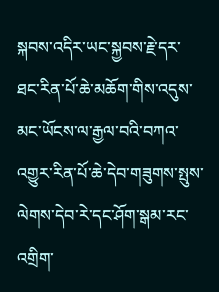སྐབས་འདིར་ཡང་སྐྱབས་རྗེ་དར་ཐང་རིན་པོ་ཆེ་མཆོག་གིས་འདུས་མང་ཡོངས་ལ་རྒྱལ་བའི་བཀའ་འགྱུར་རིན་པོ་ཆེ་དེབ་གཟུགས་སྤུས་ལེགས་དེབ་རེ་དང་ཤོག་སྒམ་རང་འགྲིག་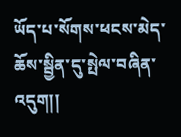ཡོད་པ་སོགས་ཕངས་མེད་ཆོས་སྦྱིན་དུ་སྤེལ་བཞིན་འདུག།།